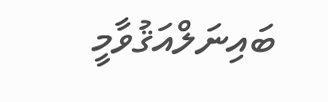ބައިނަލްއަޤުވާމީ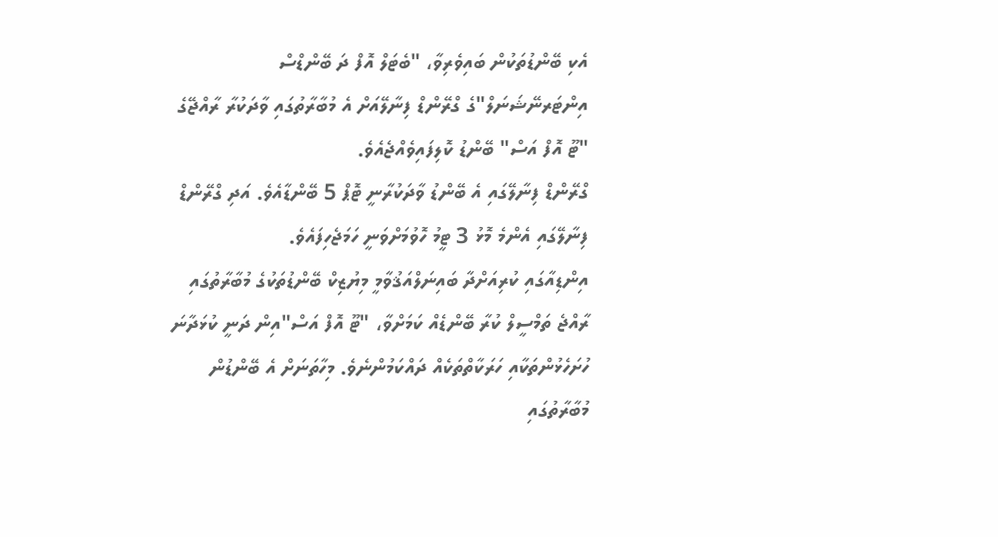އެކި ބޭންޑުތަކުން ބައިވެރިވާ، "ބެޓަލް އޮފް ދަ ބޭންޑްސް އިންޓަރނޭޝަނަލް"ގެ ގްރޭންޑް ފިނާލޭއަށް އެ މުބާރާތުގައި ވާދަކުރާ ރާއްޖޭގެ "ޓޫ އޮފް އަސް" ބޭންޑު ކޮލިފައިވެއްޖެއެވެ.
ގްރޭންޑް ފިނާލޭގައި އެ ބޭންޑު ވާދަކުރާނީ ޓޮޕް 5 ބޭންޑާއެވެ. އަދި ގްރޭންޑް ފިނާލޭގައި އެންމެ މޮޅު 3 ޓީމު ހޮވުމަށްވަނީ ހަމަޖެހިފައެވެ.
އިންޑިއާގައި ކުރިއަށްދާ ބައިނަލްއަޤުވާމީ މިޔުޒިކް ބޭންޑުތަކުގެ މުބާރާތުގައި ރާއްޖެ ތަމްސީލް ކުރާ ބޭންޑެއް ކަމަށްވާ، "ޓޫ އޮފް އަސް"އިން ދަނީ ކުޅަދާނަ ހުށަހެޅުންތަކާއި ހަރަކާތްތަކެއް ދައްކަމުންނެވެ. މިހާތަނަށް އެ ބޭންޑުން މުބާރާތުގައި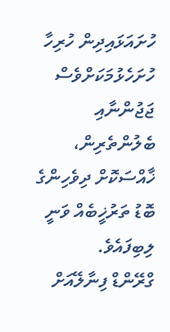ހުށައަޅައިދިން ހުރިހާ ހުށަހެޅުމަކަށްވެސް ޖަޖުންނާއި ބެލުންތެރިން، ޚާއްސަކޮށް ދިވެހިންގެ ބޮޑު ތަރުޚީބެއް ވަނީ ލިބިފައެވެ.
ގްރޭންޑް ފިނާލޭއަށް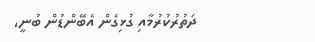ދަތުރުކުރުމާއި ގުޅިގެން އެބޭންޑުން ބުނީ،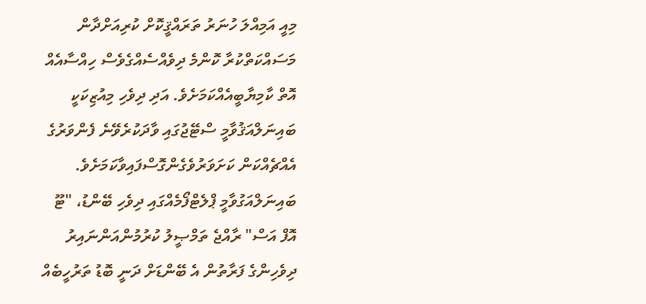މިއީ އަމިއްލަ ހުނަރު ތަރައްޤީކޮށް ކުރިއަށްދާން މަސައްކަތްކުރާ ކޮންމެ ދިވެއްސެއްގެވެސް ހިއްސާއެއް އޮތް ކާމިޔާބީއެއްކަމަށެވެ. އަދި ދިވެހި މިއުޒިކަކީ ބައިނަލްއަޤުވާމީ ސްޓޭޖުގައި ވާދަކުރެވޭނެ ފެންވަރުގެ އެއްޗެއްކަން ކަށަވަރުވެގެންގޮސްފައިވާކަމަށެވެ.
ބައިނަލްއަގުވާމީ ޕްލެޓްފޯމެއްގައި ދިވެހި ބޭންޑު، "ޓޫ އޮފް އަސް" ރާއްޖެ ތަމްޞީލު ކުރުމުންއަންނައިރު ދިވެހިންގެ ފަރާތުން އެ ބޭންޑަށް ދަނީ ބޮޑު ތަރުހީބެއް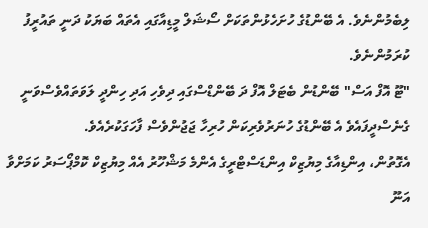ލިބެމުންނެވެ. އެ ބޭންޑުގެ ހުށަހެޅުންތަކަށް ސޯޝަލް މީޑިއާގައި އެތައް ބަޔަކު ދަނީ ތައުރީފު ކުރަމުންނެވެ.
"ޓޫ އޮފް އަސް" ބޭންޑުން ބެޓަލް އޮފް ދަ ބޭންޑްސްގައި ދިވެހި އަދި ހިންދީ ލަވަތައްވެސްވަނީ ގެނެސްދީފައެވެ އެ ބޭންޑުގެ ހުނަރުވެރިކަން ހުރިހާ ޖަޖުންވެސް ފާހަގަކުރެއެވެ.
އެގޮތުން، އިންޑިއާގެ މިޔުޒިކް އިންޑަސްޓްރީގެ އެންމެ މަޝްހޫރު އެއް މިޔުޒިކް ކޮމްޕޯސަރު ކަމަށްވާ އަނޫ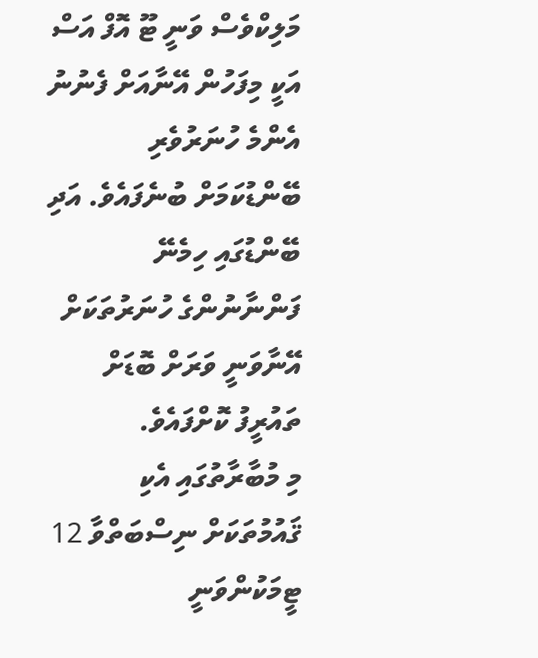މަލިކްވެސް ވަނީ ޓޫ އޮފް އަސް އަކީ މިފަހުން އޭނާއަށް ފެނުނު އެންމެ ހުނަރުވެރި ބޭންޑުކަމަށް ބުނެފައެވެ. އަދި ބޭންޑުގައި ހިމެނޭ ފަންނާނުންގެ ހުނަރުތަކަށް އޭނާވަނީ ވަރަށް ބޮޑަށް ތައުރީފު ކޮށްފައެވެ.
މި މުބާރާތުގައި އެކި ޤައުމުތަކަށް ނިސްބަތްވާ 12 ޓީމަކުންވަނީ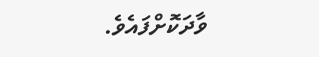ވާދަކޮށްފައެވެ.